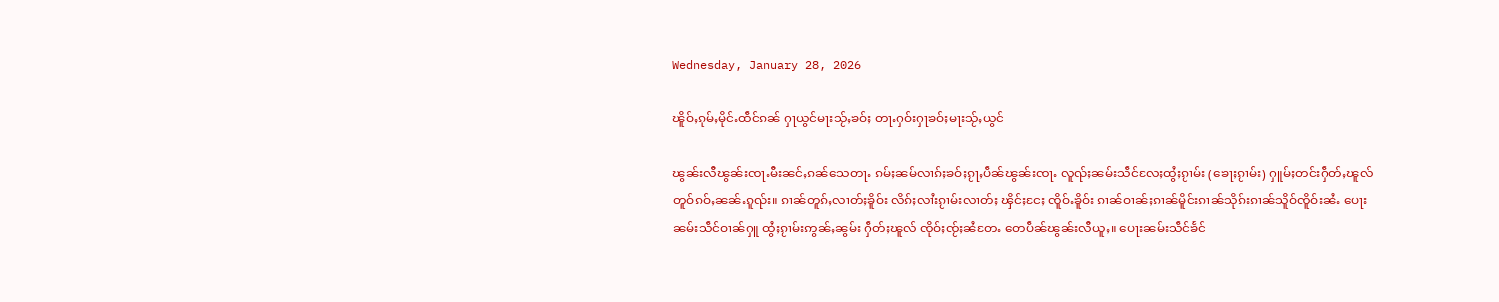Wednesday, January 28, 2026

ၽိူဝ်ႇၵုမ်ႇမိုင်ႉထဵင်ၵၼ် ႁႃယွင်မႃးသႂ်ႇၶဝ်ႈ တႃႉႁဝ်းႁႃၶဝ်ႈမႃးသႂ်ႇယွင်

ၽွၼ်းလီၽွၼ်းၸႃႉမီးၼင်ႇၵၼ်သေတႃႉ ၵမ်ႈၼမ်လၢၵ်ႈၶဝ်ႈၵႂႃႇပဵၼ်ၽွၼ်းၸႃႉ လူၺ်ႈၼမ်းသဵင်လႄႈထွႆႈၵႂၢမ်း (ၶေႃႈၵႂၢမ်း) ႁူမ်ႈတင်းႁဵတ်ႇၽူလ်တူဝ်ၵဝ်ႇၼၼ်ႉၵူၺ်း။ ၵၢၼ်တူၵ်ႇလၢတ်ႈၶိူဝ်း လိၵ်ႈလၢႆးၵႂၢမ်းလၢတ်ႈ ၾိင်ႈငႄႈ ၸိူဝ်ႉၶိူဝ်း ၵၢၼ်ဝၢၼ်ႈၵၢၼ်မိူင်းၵၢၼ်သိုၵ်းၵၢၼ်သိူဝ်ၸိူဝ်းၼႆႉ ပေႃးၼမ်းသဵင်ဝၢၼ်ႁူ ထွႆႈၵႂၢမ်းဢွၼ်ႇၼွမ်း ႁဵတ်ႈၽူလ် ၸိုဝ်ႈၸႂ်ႈၼႆတႄႉ တေပဵၼ်ၽွၼ်းလီယူႇ။ ပေႃးၼမ်းသဵင်ၶႅင်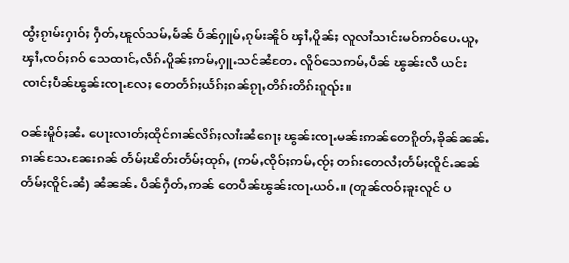ထွႆႈၵႂၢမ်းႁၢဝ်ႈ ႁဵတ်ႇၽူလ်သမ်ႇမႅၼ် ပႅၼ်ႁူမ်ႇၵုမ်းၼိူဝ် ၾၢႆႇပိူၼ်ႈ လူလၢႆသၢင်းမဝ်ဢဝ်ပေႉယူႇၾၢႆႇၸဝ်ႈၵဝ် သေထၢင်ႇလဵၵ်ႉပိူၼ်ႈဢမ်ႇႁူႉသင်ၼႆတႄႉ လိူဝ်သေဢမ်ႇပဵၼ် ၽွၼ်းလီ ယင်းၸၢင်ႈပဵၼ်ၽွၼ်းၸႃႉလႄႈ တေတႅၵ်ႈယႅၵ်ႈၵၼ်ၵႂႃႇတိၵ်းတိၵ်းၵူၺ်း။

ဝၼ်းမိူဝ်ႈၼႆႉ ပေႃးလၢတ်ႈထိုင်ၵၢၼ်လိၵ်ႈလၢႆးၼႆၵေႃႈ ၽွၼ်းၸႃႉမၼ်းဢၼ်တေၵိူတ်ႇၶိုၼ်ၼၼ်ႉ ၵၢၼ်သႄႉၼႄးၵၼ် တႅမ်ႈၽိတ်းတႅမ်ႈထုၵ်ႇ (ဢမ်ႇၸိုဝ်ႈဢမ်ႇၸႂ်ႈ တၵ်းတေလႆႈတႅမ်ႈၸိူင်ႉၼၼ် တႅမ်ႈၸိူင်ႉၼႆ) ၼႆၼၼ်ႉ ပဵၼ်ႁဵတ်ႇဢၼ် တေပဵၼ်ၽွၼ်းၸႃႉယဝ်ႉ။ (တူၼ်ၸဝ်ႈၶူးလူင် ပ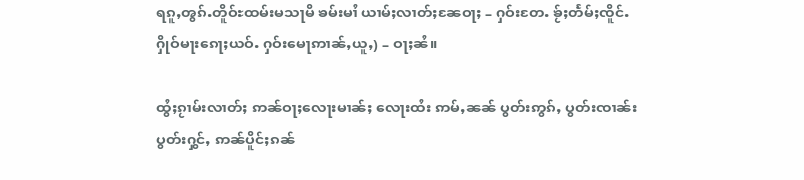ရၵူႇၻွၵ်ႉတိူဝ်ႊထမ်းမသႃမိ ၶမ်းမၢႆ ယၢမ်ႈလၢတ်ႈၼႄဝႃႈ – ႁဝ်းတႄႉ ၶႂ်ႈတႅမ်ႈၸိူင်ႉႁိုဝ်မႃးၵေႃႈယဝ်ႉ ႁဝ်းမေႃဢၢၼ်ႇယူႇ) – ဝႃႈၼႆ။

ထွႆႈၵႂၢမ်းလၢတ်ႈ ဢၼ်ဝႃႈလေႃးမၢၼ်ႈ လေႃးထႆး ဢမ်ႇၼၼ် ပွတ်းဢွၵ်ႇ ပွတ်းၸၢၼ်း ပွတ်းႁွင်ႇ ဢၼ်ပိူင်ႈၵၼ်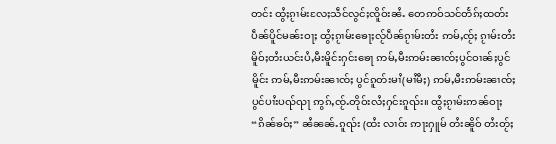တင်း ထွႆႈၵႂၢမ်းလႄႈသဵင်လွင်ႈၸိူဝ်းၼႆႉ တေဢဝ်သင်တႅၵ်ႈထတ်းပဵၼ်ပိူင်မၼ်းဝႃႈ ထွႆႈၵႂၢမ်းၶေႃႈလႂ်ပဵၼ်ၵႂၢမ်းတႆး ဢမ်ႇၸႂ်ႈ ၵႂၢမ်းတႆး မိူဝ်ႈတႆးယင်းပႆႇမီးမိူင်းႁင်းၶေႃ ဢမ်ႇမီးဢမ်းၼၢၸ်ႈပွင်ဝၢၼ်ႈပွင်မိူင်း ဢမ်ႇမီးဢမ်းၼၢၸ်ႈ ပွင်ၵူတ်းမၢႆ(မၢႆမီႈ) ဢမ်ႇမီးဢမ်းၼၢၸ်ႈပွင်ပၢႆးပၺ်ၺႃ ဢွၵ်ႇၸႂ်ႉတိုဝ်းလႆႈႁင်းၵူၺ်း။ ထွႆႈၵႂၢမ်းဢၼ်ဝႃႈ “ၵိၼ်ၶဝ်ႈ” ၼႆၼၼ်ႉၵူၺ်း (ထႆး လၢဝ်း ဢႃးႁူမ် တႆးၼိူဝ် တႆးတႂ်ႈ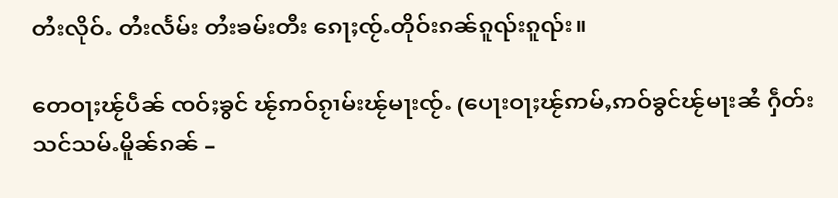တႆးလိုဝ်ႉ တႆးလႅမ်း တႆးၶမ်းတီး ၵေႃႈၸႂ်ႉတိုဝ်းၵၼ်ၵူၺ်းၵူၺ်း။

တေဝႃႈၽႂ်ပဵၼ် ၸဝ်ႈၶွင် ၽႂ်ဢဝ်ၵႂၢမ်းၽႂ်မႃးၸႂ်ႉ (ပေႃးဝႃႈၽႂ်ဢမ်ႇဢဝ်ၶွင်ၽႂ်မႃးၼႆ ႁဵတ်းသင်သမ်ႉမိူၼ်ၵၼ် –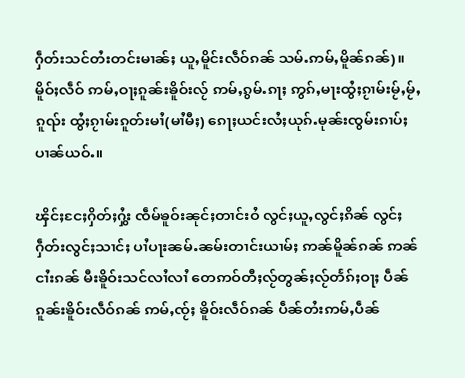ႁဵတ်းသင်တႆးတင်းမၢၼ်ႈ ယူႇမိူင်းလဵဝ်ၵၼ် သမ်ႉဢမ်ႇမိူၼ်ၵၼ်)။ မိူဝ်ႈလဵဝ် ဢမ်ႇဝႃႈၵူၼ်းၶိူဝ်းလႂ် ဢမ်ႇၵွမ်ႉၵႃႈ ဢွၵ်ႇမႃးထွႆႈၵႂၢမ်းမႂ်ႇမႂ်ႇၵူၺ်း ထွႆႈၵႂၢမ်းၵူတ်းမၢႆ(မၢႆမီႈ) ၵေႃႈယင်းလႆႈယုၵ်ႉမုၼ်းၸွမ်းၵၢပ်ႈပၢၼ်ယဝ်ႉ။

ၾိင်ႈငႄႈႁိတ်ႈႁွႆး ၸဵမ်ၶူဝ်းၼုင်ႈတၢင်းဝႆ လွင်ႈယူႇလွင်ႈၵိၼ် လွင်ႈႁဵတ်းလွင်ႈသၢင်ႈ ပၢႆပႃးၼမ်ႉၼမ်းတၢင်းယၢမ်ႈ ဢၼ်မိူၼ်ၵၼ် ဢၼ်ငၢႆးၵၼ် မီးၶိူဝ်းသင်လၢႆလၢႆ တေဢဝ်တီႈလႂ်တွၼ်ႈလႂ်တႅၵ်ႈဝႃႈ ပဵၼ်ၵူၼ်းၶိူဝ်းလဵဝ်ၵၼ် ဢမ်ႇၸႂ်ႈ ၶိူဝ်းလဵဝ်ၵၼ် ပဵၼ်တႆးဢမ်ႇပဵၼ်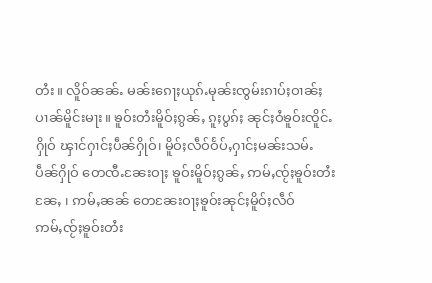တႆး။ လိူဝ်ၼၼ်ႉ မၼ်းၵေႃႈယုၵ်ႉမုၼ်းၸွမ်းၵၢပ်ႈဝၢၼ်ႈပၢၼ်မိူင်းမႃး။ ၶူဝ်းတႆးမိူဝ်ႈၵွၼ်ႇ ၵူႈပွၵ်ႈ ၼုင်ႈဝႆၶူဝ်းၸိူင်ႉႁိုဝ် ၾၢင်ႁၢင်ႈပဵၼ်ႁိုဝ်၊ မိူဝ်ႈလဵဝ်ဝႅပ်ႇႁၢင်ႈမၼ်းသမ်ႉပဵၼ်ႁိုဝ် တေၸီႉၼႄးဝႃႈ ၶူဝ်းမိူဝ်ႈၵွၼ်ႇ ဢမ်ႇၸႂ်ႈၶူဝ်းတႆးၼႄႇ ၊ ဢမ်ႇၼၼ် တေၼႄးဝႃႈၶူဝ်းၼုင်ႈမိူဝ်ႈလဵဝ် ဢမ်ႇၸႂ်ႈၶူဝ်းတႆး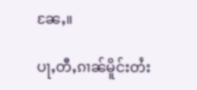ၼႄႇ။

ပႃႇတီႇၵၢၼ်မိူင်းတႆး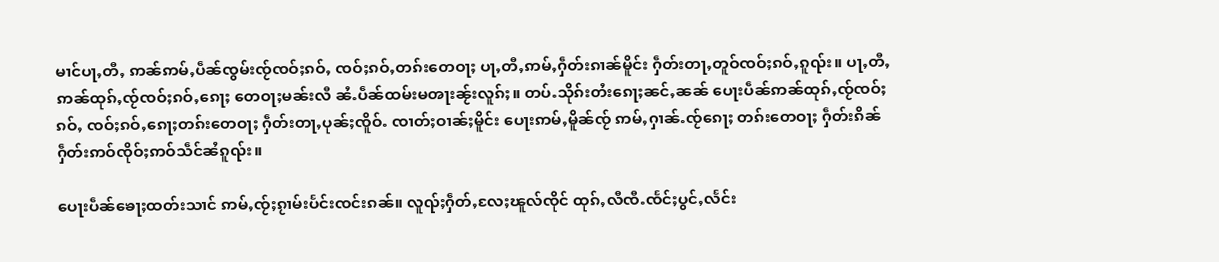မၢင်ပႃႇတီႇ ဢၼ်ဢမ်ႇပဵၼ်ၸွမ်းၸႂ်ၸဝ်ႈၵဝ်ႇ ၸဝ်ႈၵဝ်ႇတၵ်းတေဝႃႈ ပႃႇတီႇဢမ်ႇႁဵတ်းၵၢၼ်မိူင်း ႁဵတ်းတႃႇတူဝ်ၸဝ်ႈၵဝ်ႇၵူၺ်း။ ပႃႇတီႇဢၼ်ထုၵ်ႇၸႂ်ၸဝ်ႈၵဝ်ႇၵေႃႈ တေဝႃႈမၼ်းလီ ၼႆႉပဵၼ်ထမ်းမၻႃးၼႂ်းလူၵ်ႈ။ တပ်ႉသိုၵ်းတႆးၵေႃႈၼင်ႇၼၼ် ပေႃးပဵၼ်ဢၼ်ထုၵ်ႇၸႂ်ၸဝ်ႈၵဝ်ႇ ၸဝ်ႈၵဝ်ႇၵေႃႈတၵ်းတေဝႃႈ ႁဵတ်းတႃႇပုၼ်ႈၸိူဝ်ႉ ၸၢတ်ႈဝၢၼ်ႈမိူင်း ပေႃးဢမ်ႇမိူၼ်ၸႂ် ဢမ်ႇႁၢၼ်ႉၸႂ်ၵေႃႈ တၵ်းတေဝႃႈ ႁဵတ်းၵိၼ် ႁဵတ်းဢဝ်ၸိုဝ်ႈဢဝ်သဵင်ၼႆၵူၺ်း။

ပေႃးပဵၼ်ၶေႃႈထတ်းသၢင် ဢမ်ႇၸႂ်ႈၵႂၢမ်းပႅင်းၸင်းၵၼ်။ လူၺ်ႈႁဵတ်ႇလႄႈၽူလ်ၸိုင် ထုၵ်ႇလီၸီႉၸႅင်ႈပွင်ႇလႅင်း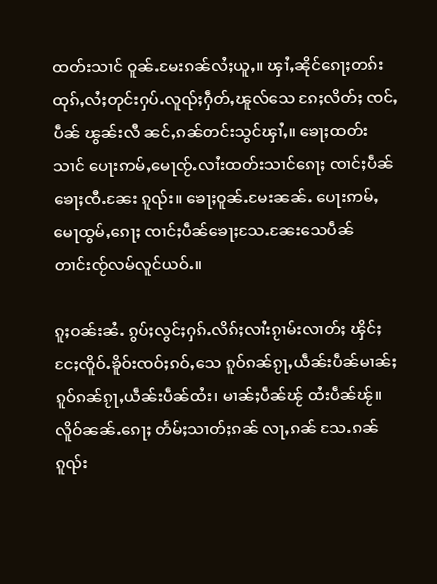ထတ်းသၢင် ဝူၼ်ႉမႄးၵၼ်လႆႈယူႇ။ ၾၢႆႇၼိုင်ၵေႃႈတၵ်းထုၵ်ႇလႆႈတုင်းႁပ်ႉလူၺ်ႈႁဵတ်ႇၽူလ်သေ ၵႄႈလိတ်ႈ ၸင်ႇပဵၼ် ၽွၼ်းလီ ၼင်ႇၵၼ်တင်းသွင်ၾၢႆႇ။ ၶေႃႈထတ်းသၢင် ပေႃးဢမ်ႇမေႃၸႂ်ႉလၢႆးထတ်းသၢင်ၵေႃႈ ၸၢင်ႈပဵၼ်ၶေႃႈၸီႉၼႄး ၵူၺ်း။ ၶေႃႈဝူၼ်ႉမႄးၼၼ်ႉ ပေႃးဢမ်ႇမေႃထွမ်ႇၵေႃႈ ၸၢင်ႈပဵၼ်ၶေႃႈသႄႉၼႄးသေပဵၼ်တၢင်းၸႂ်လမ်လူင်ယဝ်ႉ။

ၵူႈဝၼ်းၼႆႉ ၵွပ်ႈလွင်ႈႁၵ်ႉလိၵ်ႈလၢႆးၵႂၢမ်းလၢတ်ႈ ၾိင်ႈငႄႈၸိူဝ်ႉၶိူဝ်းၸဝ်ႈၵဝ်ႇသေ ၵူဝ်ၵၼ်ၵႂႃႇယဵၼ်းပဵၼ်မၢၼ်ႈ ၵူဝ်ၵၼ်ၵႂႃႇယဵၼ်းပဵၼ်ထႆး၊ မၢၼ်ႈပဵၼ်ၽႂ် ထႆးပဵၼ်ၽႂ်။ လိူဝ်ၼၼ်ႉၵေႃႈ တႅမ်ႈသၢတ်ႈၵၼ် လႃႇၵၼ် သႄႉၵၼ်ၵူၺ်း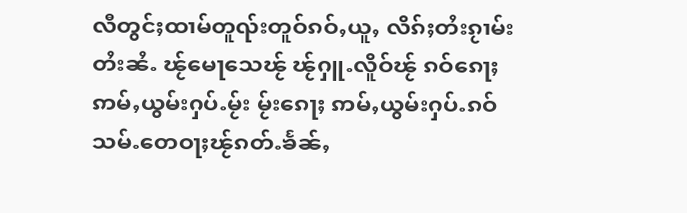လီတွင်ႈထၢမ်တူၺ်းတူဝ်ၵဝ်ႇယူႇ လိၵ်ႈတႆးၵႂၢမ်းတႆးၼႆႉ ၽႂ်မေႃသေၽႂ် ၽႂ်ႁူႉလိူဝ်ၽႂ် ၵဝ်ၵေႃႈဢမ်ႇယွမ်းႁပ်ႉမႂ်း မႂ်းၵေႃႈ ဢမ်ႇယွမ်းႁပ်ႉၵဝ် သမ်ႉတေဝႃႈၽႂ်ၵတ်ႉၶႅၼ်ႇ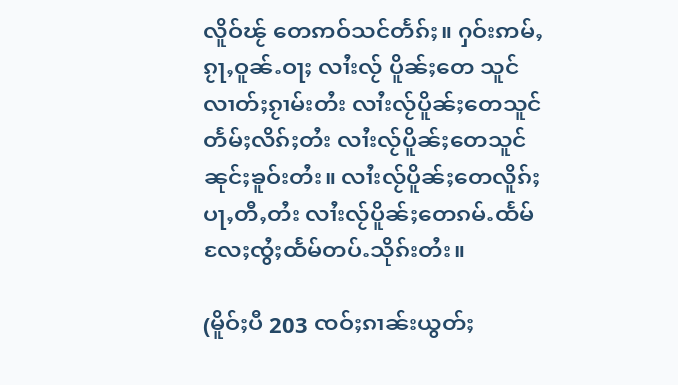လိူဝ်ၽႂ် တေဢဝ်သင်တႅၵ်ႈ။ ႁဝ်းဢမ်ႇၵႂႃႇဝူၼ်ႉဝႃႈ လၢႆးလႂ် ပိူၼ်ႈတေ သူင်လၢတ်ႈၵႂၢမ်းတႆး လၢႆးလႂ်ပိူၼ်ႈတေသူင်တႅမ်ႈလိၵ်ႈတႆး လၢႆးလႂ်ပိူၼ်ႈတေသူင်ၼုင်ႈၶူဝ်းတႆး။ လၢႆးလႂ်ပိူၼ်ႈတေလိူၵ်ႈ ပႃႇတီႇတႆး လၢႆးလႂ်ပိူၼ်ႈတေၵမ်ႉထႅမ်လႄႈၸွႆႈထႅမ်တပ်ႉသိုၵ်းတႆး။

(မိူဝ်ႈပီ 203 ၸဝ်ႈၵၢၼ်းယွတ်ႈ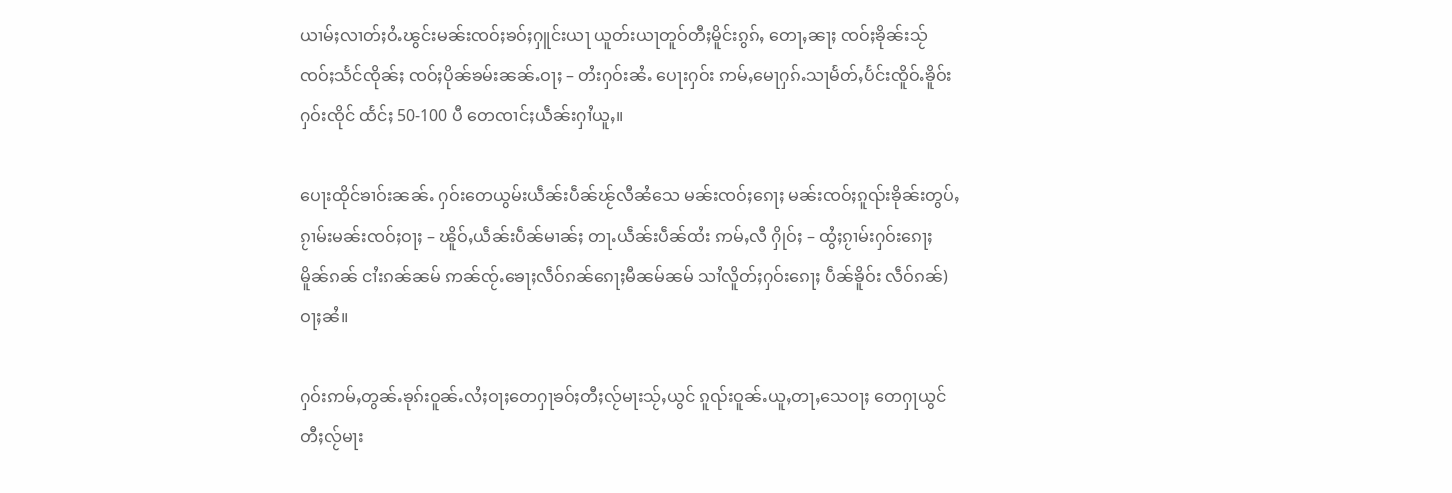ယၢမ်ႈလၢတ်ႈဝႆႉၽွင်းမၼ်းၸဝ်ႈၶဝ်ႈႁူင်းယႃ ယူတ်းယႃတူဝ်တီႈမိူင်းၵွၵ်ႇ တေႃႇၼႃႈ ၸဝ်ႈၶိုၼ်းသႂ် ၸဝ်ႈသႅင်ၸိုၼ်ႈ ၸဝ်ႈပိုၼ်ၶမ်းၼၼ်ႉဝႃႈ – တႆးႁဝ်းၼႆႉ ပေႃးႁဝ်း ဢမ်ႇမေႃႁၵ်ႉသႃမႅတ်ႇပႅင်းၸိူဝ်ႉၶိူဝ်း ႁဝ်းၸိုင် ထႅင်ႈ 50-100 ပီ တေၸၢင်ႈယဵၼ်းႁၢႆယူႇ။

ပေႃးထိုင်ၶၢဝ်းၼၼ်ႉ ႁဝ်းတေယွမ်းယဵၼ်းပဵၼ်ၽႂ်လီၼႆသေ မၼ်းၸဝ်ႈၵေႃႈ မၼ်းၸဝ်ႈၵူၺ်းၶိုၼ်းတွပ်ႇၵႂၢမ်းမၼ်းၸဝ်ႈဝႃႈ – ၽိူဝ်ႇယဵၼ်းပဵၼ်မၢၼ်ႈ တႃႉယဵၼ်းပဵၼ်ထႆး ဢမ်ႇလီ ႁိုဝ်ႈ – ထွႆႈၵႂၢမ်းႁဝ်းၵေႃႈ မိူၼ်ၵၼ် ငၢႆးၵၼ်ၼမ် ဢၼ်ၸႂ်ႉၶေႃႈလဵဝ်ၵၼ်ၵေႃႈမီၼမ်ၼမ် သၢႆလိူတ်ႈႁဝ်းၵေႃႈ ပဵၼ်ၶိူဝ်း လဵဝ်ၵၼ်) ဝႃႈၼႆ။

ႁဝ်းဢမ်ႇတွၼ်ႉၶုၵ်းဝူၼ်ႉလႆႈဝႃႈတေႁႃၶဝ်ႈတီႈလႂ်မႃးသႂ်ႇယွင် ၵူၺ်းဝူၼ်ႉယူႇတႃႇသေဝႃႈ တေႁႃယွင်တီႈလႂ်မႃး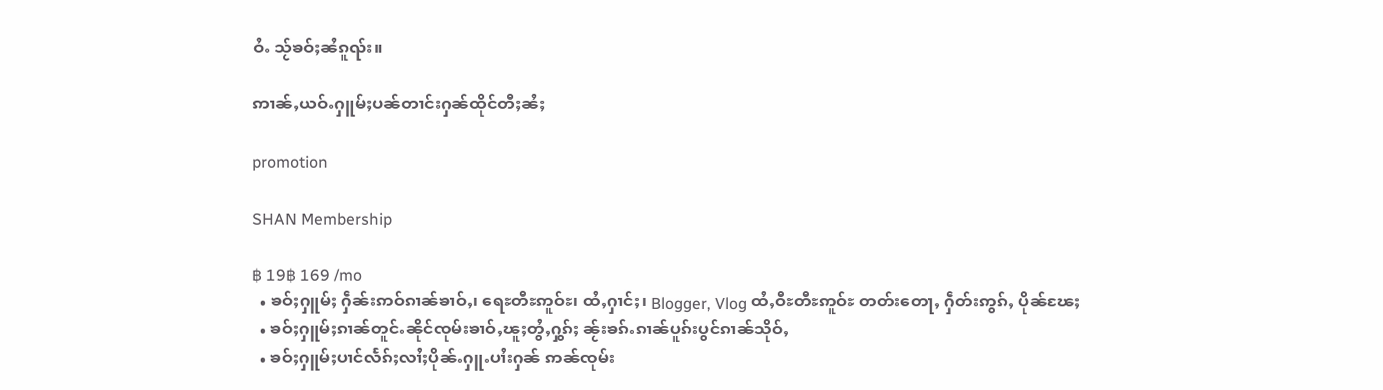ဝႆႉ သႂ်ၶဝ်ႈၼႆၵူၺ်း။

ဢၢၼ်ႇယဝ်ႉႁူမ်ႈပၼ်တၢင်းႁၼ်ထိုင်တီႈၼႆႈ

promotion

SHAN Membership

฿ 19฿ 169 /mo
  • ၶဝ်ႈႁူမ်ႈ ႁဵၼ်းဢဝ်ၵၢၼ်ၶၢဝ်ႇ၊ ရေႊတီႊဢူဝ်ႊ၊ ထႆႇႁၢင်ႈ၊ Blogger, Vlog ထႆႇဝီႊတီႊဢူဝ်ႊ တတ်းတေႃႇ ႁဵတ်းဢွၵ်ႇ ပိုၼ်ၽႄႈ
  • ၶဝ်ႈႁူမ်ႈၵၢၼ်တူင်ႉၼိုင်ၸုမ်းၶၢဝ်ႇၽူႈတွႆႇႁွၵ်ႈ ၼႂ်းၶၵ်ႉၵၢၼ်ပူၵ်းပွင်ၵၢၼ်သိုဝ်ႇ
  • ၶဝ်ႈႁူမ်ႈပၢင်လႅၵ်ႈလၢႆႈပိုၼ်ႉႁူႉပၢႆးႁၼ် ဢၼ်ၸုမ်း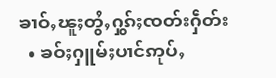ၶၢဝ်ႇၽူႈတွႆႇႁွၵ်ႈၸတ်းႁဵတ်း
  • ၶဝ်ႈႁူမ်ႈပၢင်ဢုပ်ႇ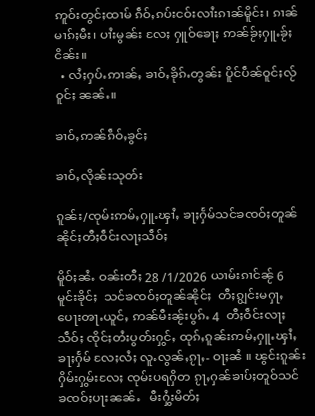ဢူဝ်းတွင်ႈထၢမ် ၵဵဝ်ႇၵပ်းငဝ်းလၢႆးၵၢၼ်မိူင်း၊ ၵၢၼ်မၢၵ်ႈမီး၊ ပၢႆးမွၼ်း လႄႈ ႁူဝ်ၶေႃႈ ဢၼ်ၶႂ်ႈႁူႉၶႂ်ႈငိၼ်း။
  • လႆႈႁပ်ႉဢၢၼ်ႇ ၶၢဝ်ႇၶိုၵ်ႉတွၼ်း ပိူင်ပဵၼ်ဝူင်ႈလႂ်ဝူင်ႈ ၼၼ်ႉ။

ၶၢဝ်ႇဢၼ်ၵဵဝ်ႇၶွင်ႈ

ၶၢဝ်ႇလိုၼ်းသုတ်း

ၵူၼ်း/ၸုမ်းဢမ်ႇႁူႉၾၢႆႇ ၶႃႈႁႅမ်သင်ၶၸဝ်ႈတူၼ်ၼိုင်ႈတီႈဝဵင်းလႃႈသဵဝ်ႈ

မိူဝ်ႈၼႆႉ ဝၼ်းတီႈ 28 /1/2026 ယၢမ်းၵၢင်ၼႂ် 6 မူင်းၶိုင်ႈ  သင်ၶၸဝ်ႈတူၼ်ၼိုင်ႈ  တီႈၵျွင်းမႁႃႇ ပေႃးၻႃႉယူင်ႇ ဢၼ်မီးၼႂ်းပွၵ်ႉ 4  တီႈဝဵင်းလႃႈသဵဝ်ႈ ၸိုင်ႈတႆးပွတ်းႁွင်ႇ ထုၵ်ႇၵူၼ်းဢမ်ႇႁူႉၾၢႆႇ ၶႃႈႁႅမ် လႄႈလႆႈ လူႉလွၼ်ႇၵႂႃႇ- ဝႃႈၼႆ ။ ၽွင်းၵူၼ်းႁိမ်းႁွမ်းလႄႈ ၸုမ်းပရႁိတ ၵႂႃႇႁၼ်ၶၢပ်ႈတူဝ်သင်ၶၸဝ်ႈပႃးၼၼ်ႉ   မီးႁွႆးမိတ်ႈ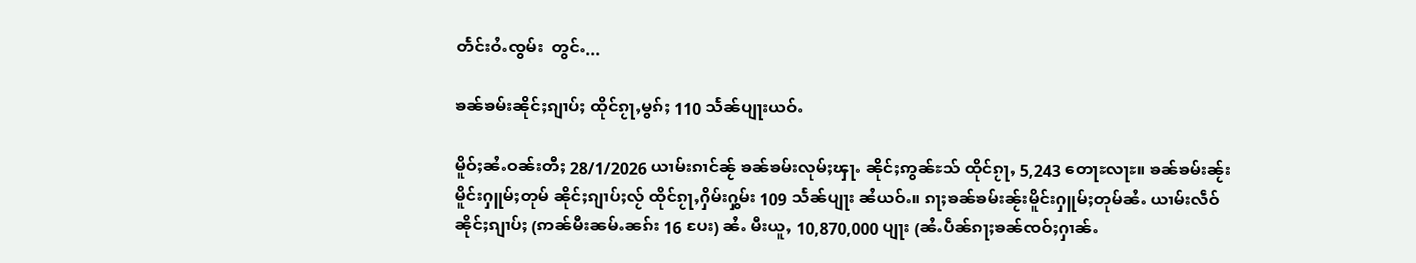တႅင်းဝႆႉၸွမ်း  တွင်ႉ...

ၶၼ်ၶမ်းၼိုင်ႈၵျၢပ်ႈ ထိုင်ၵႂႃႇမွၵ်ႈ 110 သႅၼ်ပျႃးယဝ်ႉ

မိူဝ်ႈၼႆႉဝၼ်းတီႈ 28/1/2026 ယၢမ်းၵၢင်ၼႂ် ၶၼ်ၶမ်းလုမ်ႈၾႃႉ ၼိုင်ႈဢွၼ်ႊသ် ထိုင်ၵႂႃႇ 5,243 တေႃႊလႃႊ။ ၶၼ်ၶမ်းၼႂ်းမိူင်းႁူမ်ႈတုမ် ၼိုင်ႈၵျၢပ်ႈလႂ် ထိုင်ၵႂႃႇႁိမ်းႁွမ်း 109 သႅၼ်ပျႃး ၼႆယဝ်ႉ။ ၵႃႈၶၼ်ၶမ်းၼႂ်းမိူင်းႁူမ်ႈတုမ်ၼႆႉ ယၢမ်းလဵဝ် ၼိုင်ႈၵျၢပ်ႈ (ဢၼ်မီးၼမ်ႉၼၵ်း 16 ပႄး) ၼႆႉ မီးယူႇ 10,870,000 ပျႃး (ၼႆႉပဵၼ်ၵႃႈၶၼ်ၸဝ်ႈႁၢၼ်ႉ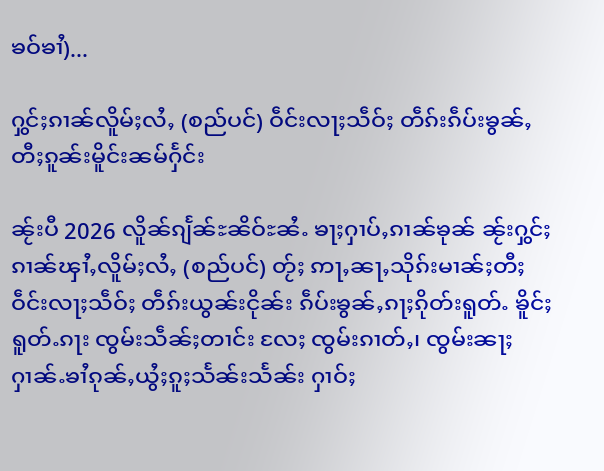ၶဝ်ၶၢႆ)...

ႁွင်ႈၵၢၼ်လိူမ်ႈလႆႇ (စည်ပင်) ဝဵင်းလႃႈသဵဝ်ႈ တဵၵ်းၵဵပ်းၶွၼ်ႇတီႈၵူၼ်းမိူင်းၼမ်ႁႅင်း

ၼႂ်းပီ 2026 လိူၼ်ၵျႅၼ်ႊၼိဝ်ႊၼႆႉ ၶႃႈႁၢပ်ႇၵၢၼ်ၶုၼ် ၼႂ်းႁွင်ႈၵၢၼ်ၾၢႆႇလိူမ်ႈလႆႇ (စည်ပင်) တႂ်ႈ ဢႃႇၼႃႇသိုၵ်းမၢၼ်ႈတီႈဝဵင်းလႃႈသဵဝ်ႈ တဵၵ်းယွၼ်းငိုၼ်း ၵဵပ်းၶွၼ်ႇၵႃႈၵိုတ်းရူတ်ႉ ၶိူင်ႈရူတ်ႉၵႃး ၸွမ်းသဵၼ်ႈတၢင်း လႄႈ ၸွမ်းၵၢတ်ႇ၊ ၸွမ်းၼႃႈႁၢၼ်ႉၶၢႆၵုၼ်ႇယွႆႈၵူႈသႅၼ်းသႅၼ်း ႁၢဝ်ႈ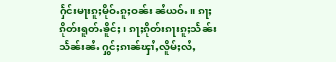ႁႅင်းမႃးၵူႈမိုဝ်ႉၵူႈဝၼ်း ၼႆယဝ်ႉ။ ၵႃႈၵိုတ်းရူတ်ႉၶိူင်ႈ၊ ၵႃႈၵိုတ်းၵႃးၵူႈသႅၼ်းသႅၼ်းၼႆႉ ႁွင်ႈၵၢၼ်ၾၢႆႇလိူမ်ႈလႆႇ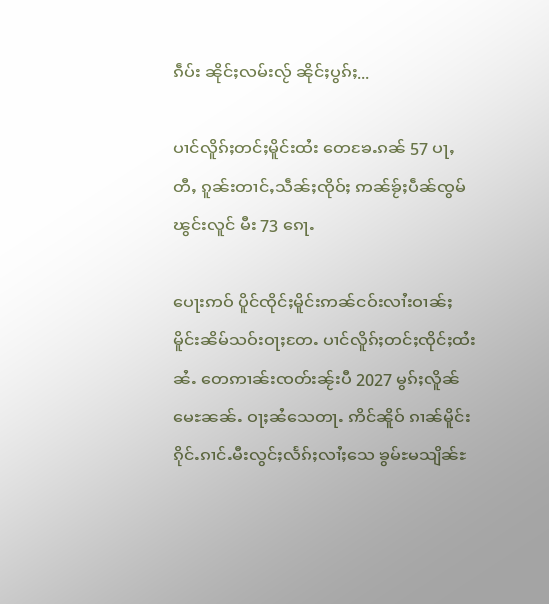ၵဵပ်း ၼိုင်ႈလမ်းလႂ် ၼိုင်ႈပွၵ်ႈ...

ပၢင်လိူၵ်ႈတင်ႈမိူင်းထႆး တေၶႄႉၵၼ် 57 ပႃႇတီႇ ၵူၼ်းတၢင်ႇသဵၼ်ႈၸိုဝ်ႈ ဢၼ်ၶႂ်ႈပဵၼ်ၸွမ်ၽွင်းလူင် မီး 73 ၵေႃႉ

ပေႃးဢဝ် ပိူင်ၸိုင်ႈမိူင်းဢၼ်ငဝ်းလၢႆးဝၢၼ်ႈမိူင်းၼိမ်သဝ်းဝႃႈတႄႉ ပၢင်လိူၵ်ႈတင်ႈၸိုင်ႈထႆးၼႆႉ တေဢၢၼ်းၸတ်းၼႂ်းပီ 2027 မွၵ်ႈလိူၼ်မေႊၼၼ်ႉ ဝႃႈၼႆသေတႃႉ ဢိင်ၼိူဝ် ၵၢၼ်မိူင်းၵိုင်ႉၵၢင်ႉမီးလွင်ႈလႅၵ်ႈလၢႆႈသေ ၶွမ်ႊမသျိၼ်ႊ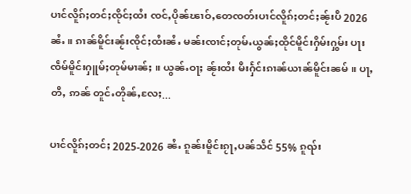ပၢင်လိူၵ်ႈတင်ႈၸိုင်ႈထႆး ၸင်ႇပိုၼ်ၽၢဝ်ႇတေၸတ်းပၢင်လိူၵ်ႈတင်ႈၼႂ်းပီ 2026 ၼႆႉ ။ ၵၢၼ်မိူင်းၼႂ်းၸိုင်ႈထႆးၼႆႉ မၼ်းၸၢင်ႈတုမ်ႉယွၼ်ႈထိုင်မိူင်းႁိမ်းႁွမ်း ပႃးၸဵမ်မိူင်းႁူမ်ႈတုမ်မၢၼ်ႈ ။ ယွၼ်ႉဝႃႈ ၼႂ်းထႆး မီးႁႅင်းၵၢၼ်ယၢၼ်မိူင်းၼမ် ။ ပႃႇတီႇ ဢၼ် တူင်ႉတိုၼ်ႇလႄႈ...

ပၢင်လိူၵ်ႈတင်ႈ 2025-2026 ၼႆႉ ၵူၼ်းမိူင်းၵႂႃႇပၼ်သဵင် 55% ၵူၺ်း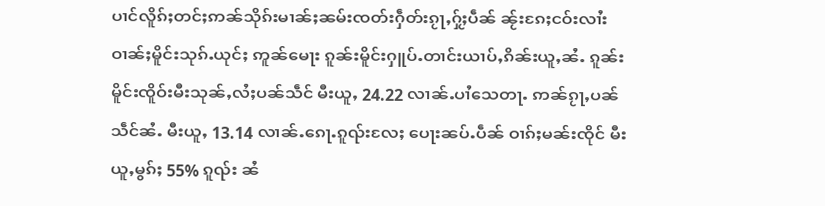ပၢင်လိူၵ်ႈတင်ႈဢၼ်သိုၵ်းမၢၼ်ႈၼမ်းၸတ်းႁဵတ်းၵႂႃႇႁႂ်ႈပဵၼ် ၼႂ်းၵႄႈငဝ်းလၢႆးဝၢၼ်ႈမိူင်းသုၵ်ႉယုင်ႈ ဢူၼ်မေႃး ၵူၼ်းမိူင်းႁူပ်ႉတၢင်းယၢပ်ႇၵိၼ်းယူႇၼႆႉ ၵူၼ်းမိူင်းၸိူဝ်းမီးသုၼ်ႇလႆႈပၼ်သဵင် မီးယူႇ 24.22 လၢၼ်ႉပၢႆသေတႃႉ ဢၼ်ၵႂႃႇပၼ်သဵင်ၼႆႉ မီးယူႇ 13.14 လၢၼ်ႉၵေႃႉၵူၺ်းလႄႈ ပေႃးၼပ်ႉပဵၼ် ဝၢၵ်ႈမၼ်းၸိုင် မီးယူႇမွၵ်ႈ 55% ၵူၺ်း ၼႆ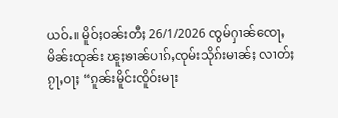ယဝ်ႉ။ မိူဝ်ႈဝၼ်းတီႈ 26/1/2026 ၸွမ်ႁၢၼ်ၸေႃႇမိၼ်းထုၼ်း ၽူႈၶၢၼ်ပၢၵ်ႇၸုမ်းသိုၵ်းမၢၼ်ႈ လၢတ်ႈၵႂႃႇဝႃႈ “ၵူၼ်းမိူင်းၸိူဝ်းမႃး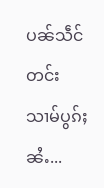ပၼ်သဵင် တင်းသၢမ်ပွၵ်ႈၼႆႉ...